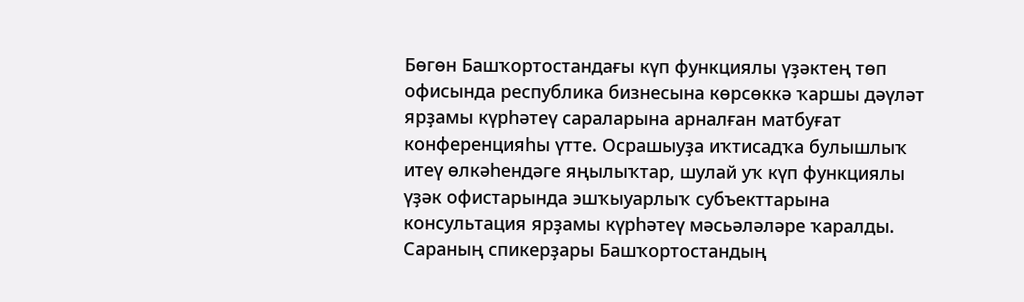Бөгөн Башҡортостандағы күп функциялы үҙәктең төп офисында республика бизнесына көрсөккә ҡаршы дәүләт ярҙамы күрһәтеү сараларына арналған матбуғат конференцияһы үтте. Осрашыуҙа иҡтисадҡа булышлыҡ итеү өлкәһендәге яңылыҡтар, шулай уҡ күп функциялы үҙәк офистарында эшҡыуарлыҡ субъекттарына консультация ярҙамы күрһәтеү мәсьәләләре ҡаралды.
Сараның спикерҙары Башҡортостандың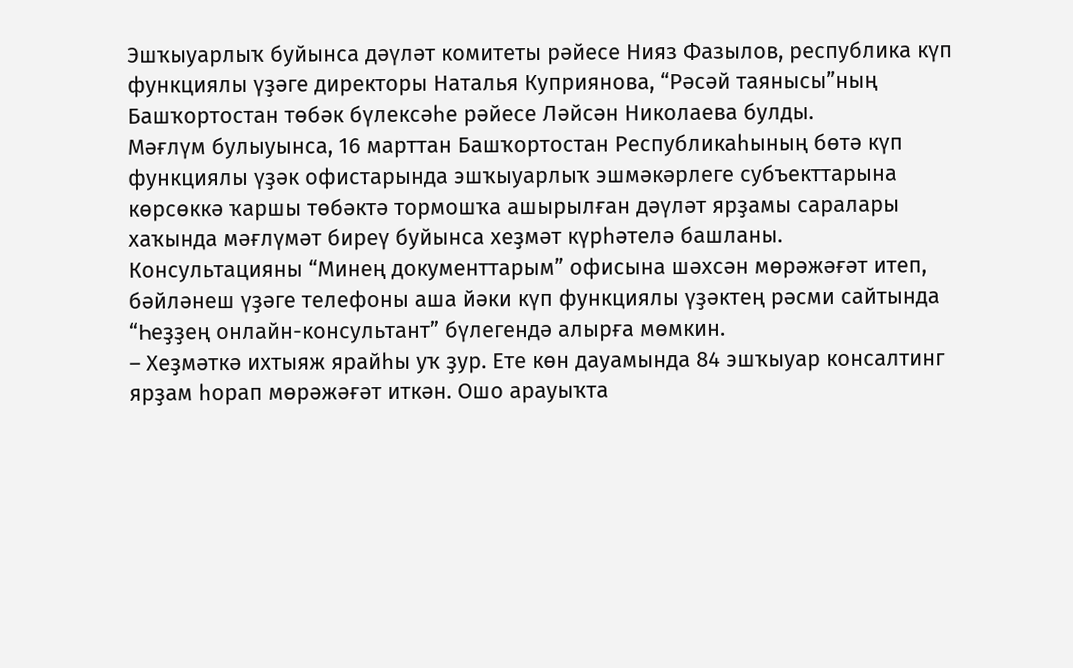Эшҡыуарлыҡ буйынса дәүләт комитеты рәйесе Нияз Фазылов, республика күп функциялы үҙәге директоры Наталья Куприянова, “Рәсәй таянысы”ның Башҡортостан төбәк бүлексәһе рәйесе Ләйсән Николаева булды.
Мәғлүм булыуынса, 16 марттан Башҡортостан Республикаһының бөтә күп функциялы үҙәк офистарында эшҡыуарлыҡ эшмәкәрлеге субъекттарына көрсөккә ҡаршы төбәктә тормошҡа ашырылған дәүләт ярҙамы саралары хаҡында мәғлүмәт биреү буйынса хеҙмәт күрһәтелә башланы. Консультацияны “Минең документтарым” офисына шәхсән мөрәжәғәт итеп, бәйләнеш үҙәге телефоны аша йәки күп функциялы үҙәктең рәсми сайтында “Һеҙҙең онлайн-консультант” бүлегендә алырға мөмкин.
– Хеҙмәткә ихтыяж ярайһы уҡ ҙур. Ете көн дауамында 84 эшҡыуар консалтинг ярҙам һорап мөрәжәғәт иткән. Ошо арауыҡта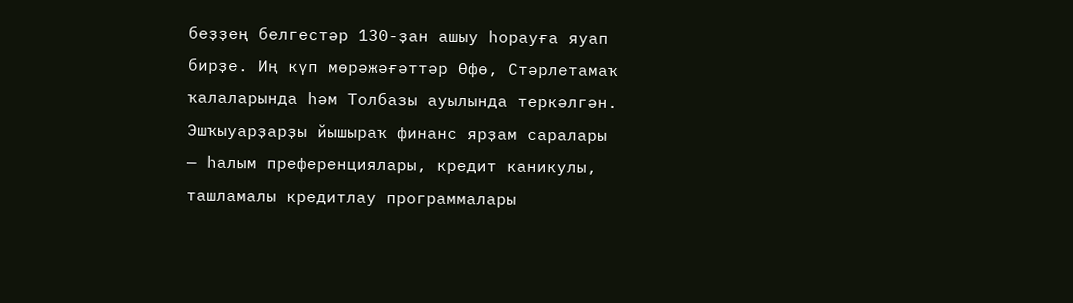беҙҙең белгестәр 130-ҙан ашыу һорауға яуап бирҙе. Иң күп мөрәжәғәттәр Өфө, Стәрлетамаҡ ҡалаларында һәм Толбазы ауылында теркәлгән. Эшҡыуарҙарҙы йышыраҡ финанс ярҙам саралары — һалым преференциялары, кредит каникулы, ташламалы кредитлау программалары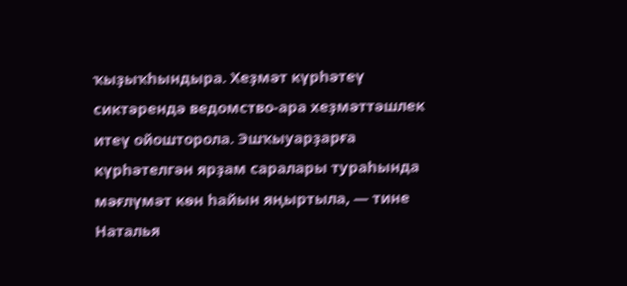ҡыҙыҡһындыра. Хеҙмәт күрһәтеү сиктәрендә ведомство-ара хеҙмәттәшлек итеү ойошторола. Эшҡыуарҙарға күрһәтелгән ярҙам саралары тураһында мәғлүмәт көн һайын яңыртыла, — тине Наталья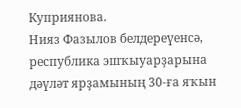Куприянова.
Нияз Фазылов белдереүенсә, республика эшҡыуарҙарына дәүләт ярҙамының 30-ға яҡын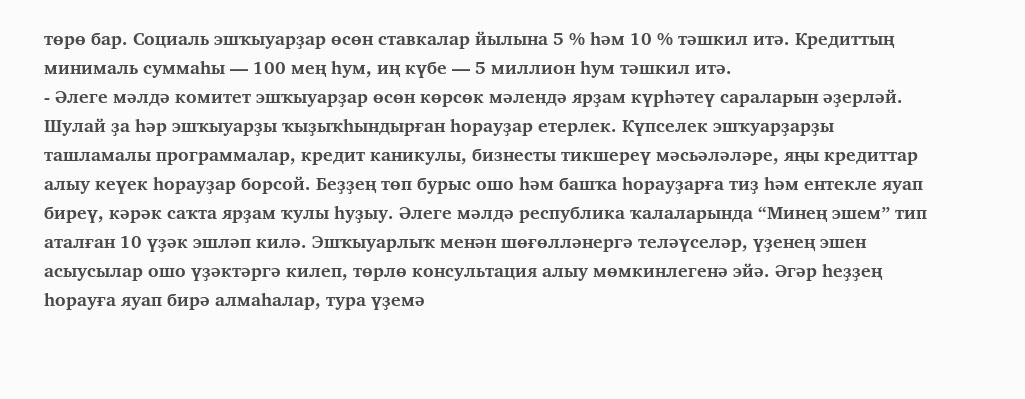төрө бар. Социаль эшҡыуарҙар өсөн ставкалар йылына 5 % һәм 10 % тәшкил итә. Кредиттың минималь суммаһы — 100 мең һум, иң күбе — 5 миллион һум тәшкил итә.
- Әлеге мәлдә комитет эшҡыуарҙар өсөн көрсөк мәлендә ярҙам күрһәтеү сараларын әҙерләй. Шулай ҙа һәр эшҡыуарҙы ҡыҙыҡһындырған һорауҙар етерлек. Күпселек эшҡуарҙарҙы ташламалы программалар, кредит каникулы, бизнесты тикшереү мәсьәләләре, яңы кредиттар алыу кеүек һорауҙар борсой. Беҙҙең төп бурыс ошо һәм башҡа һорауҙарға тиҙ һәм ентекле яуап биреү, кәрәк саҡта ярҙам ҡулы һуҙыу. Әлеге мәлдә республика ҡалаларында “Минең эшем” тип аталған 10 үҙәк эшләп килә. Эшҡыуарлыҡ менән шөғөлләнергә теләүселәр, үҙенең эшен асыусылар ошо үҙәктәргә килеп, төрлө консультация алыу мөмкинлегенә эйә. Әгәр һеҙҙең һорауға яуап бирә алмаһалар, тура үҙемә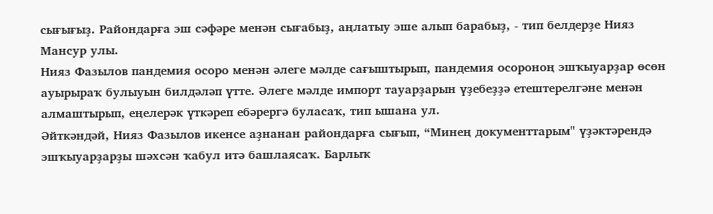сығығыҙ. Райондарға эш сәфәре менән сығабыҙ, аңлатыу эше алып барабыҙ, - тип белдерҙе Нияз Мансур улы.
Нияз Фазылов пандемия осоро менән әлеге мәлде сағыштырып, пандемия осороноң эшҡыуарҙар өсөн ауырыраҡ булыуын билдәләп үтте. Әлеге мәлде импорт тауарҙарын үҙебеҙҙә етештерелгәне менән алмаштырып, еңелерәк үткәреп ебәрергә буласаҡ, тип ышана ул.
Әйткәндәй, Нияз Фазылов икенсе аҙнанан райондарға сығып, “Минең документтарым" үҙәктәрендә эшҡыуарҙарҙы шәхсән ҡабул итә башлаясаҡ. Барлыҡ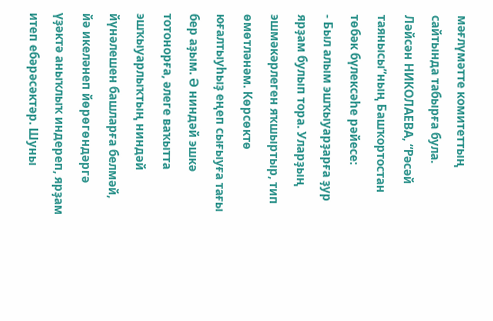мәғлүмәтте комитеттың сайтында табырға була.
Ләйсән НИКОЛАЕВА, “Рәсәй таянысы”ның Башҡортостан төбәк бүлексәһе рәйесе:
- Был алым эшҡыуарҙарға ҙур ярҙам булып тора. Уларҙың эшмәкәрлеген яҡшыртыр, тип өмөтләнәм. Көрсөктө юғалтыуһыҙ еңеп сығыуға тағы бер аҙым. Ә ниндәй эшкә тотонорға, әлеге ваҡытта эшҡыуарлыҡтың ниндәй йүнәлешен башларға белмәй, йә икеләнеп йөрөгөндәргә үҙәктә аныҡлыҡ индереп, ярҙам итеп ебәрәсәктәр. Шуны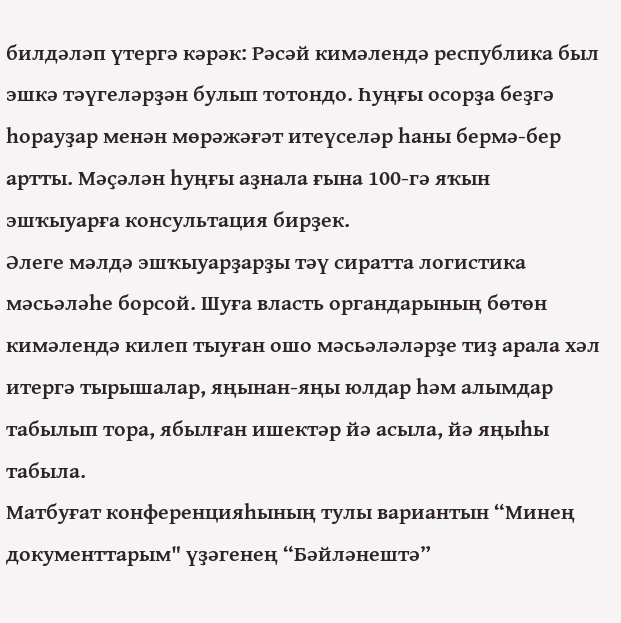билдәләп үтергә кәрәк: Рәсәй кимәлендә республика был эшкә тәүгеләрҙән булып тотондо. Һуңғы осорҙа беҙгә һорауҙар менән мөрәжәғәт итеүселәр һаны бермә-бер артты. Мәҫәлән һуңғы аҙнала ғына 100-гә яҡын эшҡыуарға консультация бирҙек.
Әлеге мәлдә эшҡыуарҙарҙы тәү сиратта логистика мәсьәләһе борсой. Шуға власть органдарының бөтөн кимәлендә килеп тыуған ошо мәсьәләләрҙе тиҙ арала хәл итергә тырышалар, яңынан-яңы юлдар һәм алымдар табылып тора, ябылған ишектәр йә асыла, йә яңыһы табыла.
Матбуғат конференцияһының тулы вариантын “Минең документтарым" үҙәгенең “Бәйләнештә”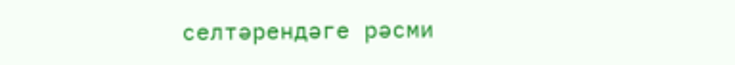селтәрендәге рәсми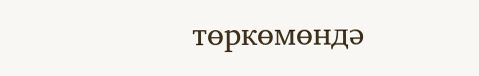төркөмөндә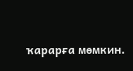ҡарарға мөмкин.